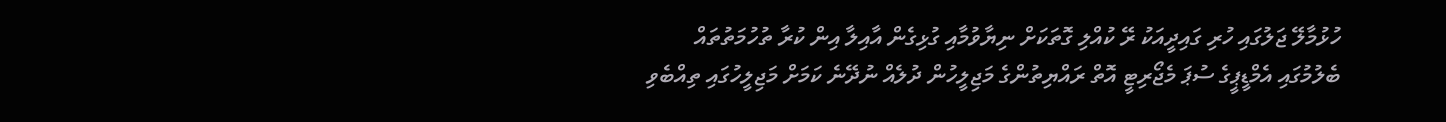ހުޅުމާލޭ ޖަލުގައި ހުރި ގައިދީއަކު ރޭ ކުއްލި ގޮތަކަށް ނިޔާވުމާއި ގުޅިގެން އާއިލާ އިން ކުރާ ތުހުމަތުތައް ބެލުމުގައި އެމްޑީޕީގެ ސުޕަ މެޖޯރިޓީ އޮތް ރައްޔިތުންގެ މަޖިލީހުން ދުލެއް ނުދޭނެ ކަމަށް މަޖިލީހުގައި ތިއްބެވި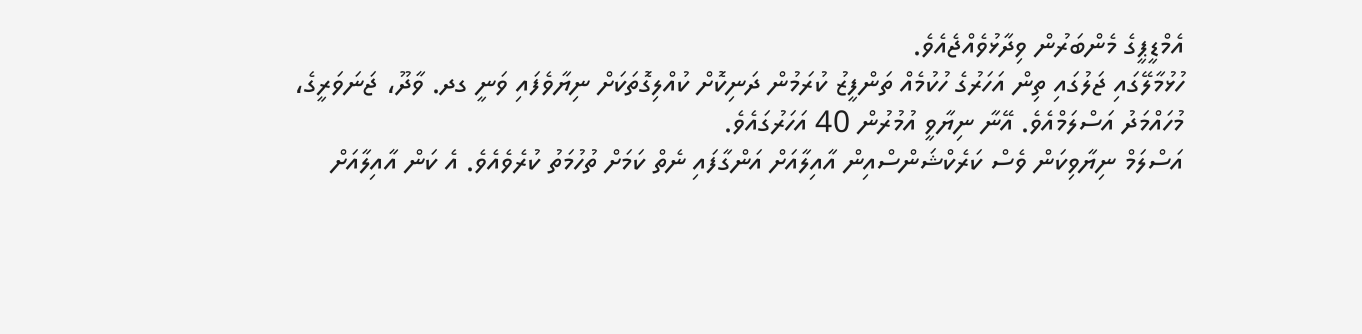އެމްޑީޕީގެ މެންބަރުން ވިދާޅުވެއްޖެއެވެ.
ހުޅުމާލޭގައި ޖަލުގައި ތިން އަހަރުގެ ހުކުމެއް ތަންފީޒު ކުރަމުން ދަނިކޮށް ކުއްލިގޮތަކަށް ނިޔާވެފައި ވަނީ ގދ. ވާދޫ، ޖަނަވަރީގެ، މުހައްމަދު އަސްލަމްއެވެ. އޭނާ ނިޔާވީ އުމުރުން 40 އަހަރުގައެވެ.
އަސްލަމް ނިޔާވިކަން ވެސް ކަރެކްޝަންސްއިން އާއިލާއަށް އަންގާފައި ނެތް ކަމަށް ތުހުމަތު ކުރެވެއެވެ. އެ ކަން އާއިލާއަށް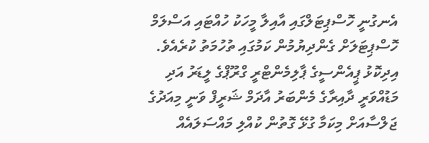އެނގުނީ ހޮސްޕިޓަލްގައި އާއިލާ މީހަކު ހުއްޓައި އަސްލަމް ހޮސްޕިޓަލަށް ގެންދިޔުމުން ކަމުގައި ތުހުމަތު ކުރެއެވެ.
އިދިކޮޅު ޕީއެންސީގެ ޕާލިމެންޓްރީ ގްރޫޕްގެ ލީޑަރު އަދި މަޑުއްވަރީ ދާއިރާގެ މެންބަރު އާދަމް ޝަރީފް ވަނީ މިއަދުގެ ޖަލްސާއަށް މިކަމާ ގުޅޭ ގޮތުން ކުއްލި މައްސަލައެއް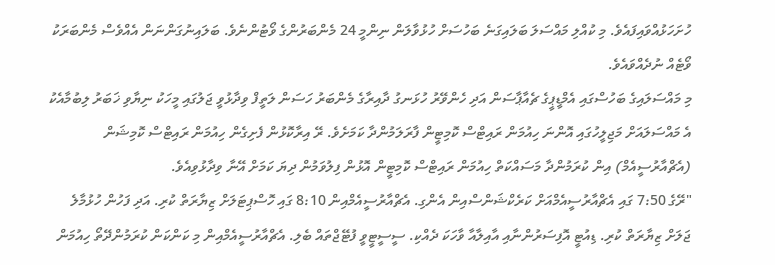ހުށަހަޅުއްވައިފައެވެ. މި ކުއްލި މައްސަލަ ބަލައިގަނެ ބަހުސަށް ހުޅުވާލަން ނިންމީ 24 މެންބަރުންގެ ވޯޓުންނެވެ. ބަލައިނުގަންނަން އެއްވެސް މެންބަރަކު ވޯޓެއް ނުދެއްވައެވެ.
މި މައްސަލައިގެ ބަހުސްގައި އެމްޑީޕީގެ ޗެއާޕާސަން އަދި ހެންވޭރު ހުޅަނގު ދާއިރާގެ މެންބަރު ހަސަން ލަތީފް ވިދާޅުވީ ޖަލުގައި މީހަކު ނިޔާވި ޚަބަރު ލިބުމާއެކު އެ މައްސަލައަށް މަޖިލީހުގައި އޮންނަ ހިއުމަން ރައިޓްސް ކޮމިޓީން ފާރަލަމުންދާ ކަމަށެވެ. ރޭ އިރާކޮޅުން ފެށިގެން ހިއުމަން ރައިޓްސް ކޮމިޝަން (އެޗްއާރުސީއެމް) އިން ކުރަމުންދާ މަސައްކަތް ހިއުމަން ރައިޓްސް ކޮމިޓީން އޮޅުން ފިލުވަމުން ދިޔަ ކަމަށް އޭނާ ވިދާޅުވިއެވެ.
"ރޭގެ 7:50 ގައި އެޗްއާރުސީއެމްއަށް ކަރެކްޝަންސްއިން އެންގި. އެޗްއާރުސީއެމްއިން 8:10 ގައި ހޮސްޕިޓަލަށް ޒިޔާރަތް ކުރި. އަދި ފަހުން ހުޅުމާލެ ޖަލަށް ޒިޔާރަތް ކުރި. ޑިއުޓީ އޮފިސަރުންނާއި އާއިލާއާ ވާހަކަ ދެއްކި. ސީސީޓީވީ ފުޓޭޖްތައް ބެލި. އެޗްއާރުސީއެމްއިން މި ކަންކަން ކުރަމުންދޭތޯ ހިއުމަން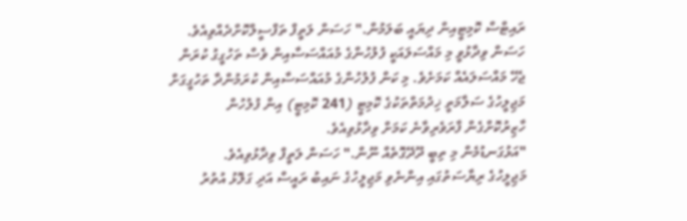ރައިޓްސް ކޮމިޓީއިން ދިޔައީ ބަލަމުން." ހަސަން ލަތީފް ތަފްސީލްކޮށްދެއްވިއެވެ.
ހަސަން ވިދާޅުވީ މި މައްސަލައަކީ ފުލުހުންގެ މުއައްސަސާއިން ވެސް ތަހުގީގު ކުރަން ޖެހޭ މައްސަލައެއް ކަމަށެވެ. މި ކަން ފުލުހުންގެ މުއައްސަސާއިން ކުރަމުންދާ ތަހުގީގަށް މަޖިލީހުގެ ސަލާމަތީ ޚިދުމަތްތަކުގެ ކޮމިޓީ (241 ކޮމިޓީ) އިން ފުލުހުން ހާޒިރުކޮށްގެން ފާރަވެރިވާނެ ކަމަށް ވިދާޅުވިއެވެ.
"އަޅުގަނޑުމެން މި ތިބީ ދޫދޭގޮތެއް ނޫން." ހަސަން ލަތީފް ވިދާޅުވިއެވެ.
މަޖިލީހުގެ ރިޔާސަތުގައި އިންނެވި މަޖިލީހުގެ ނައިބު ރައީސް އަދި ގަލޮޅު އުތުރު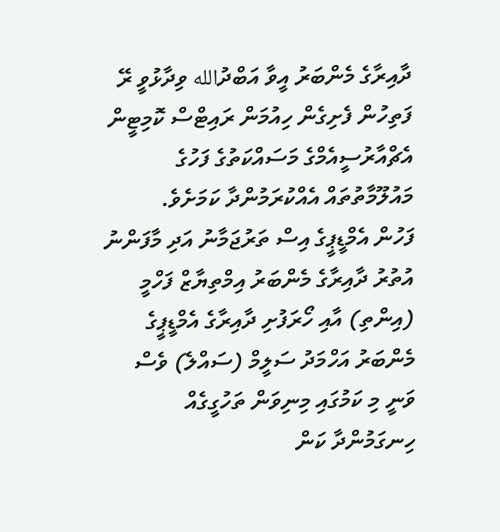ދާއިރާގެ މެންބަރު އީވާ އަބްދުالله ވިދާޅުވީ ރޭ ފަތިހުން ފެށިގެން ހިއުމަން ރައިޓްސް ކޮމިޓީން އެޗްއާރުސީއެމްގެ މަސައްކަތުގެ ފަހުގެ މައުލޫމާތުތައް އެއްކުރަމުންދާ ކަމަށެވެ.
ފަހުން އެމްޑީޕީގެ އިސް ތަރުޖަމާނު އަދި މާފަންނު އުތުރު ދާއިރާގެ މެންބަރު އިމްތިޔާޒް ފަހްމީ (އިންތި) އާއި ހޯރަފުށި ދާއިރާގެ އެމްޑީޕީގެ މެންބަރު އަހްމަދު ސަލީމް (ސައްލެ) ވެސް ވަނީ މި ކަމުގައި މިނިވަން ތަހުގީގެއް ހިނގަމުންދާ ކަން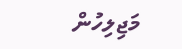މަޖިލިހުން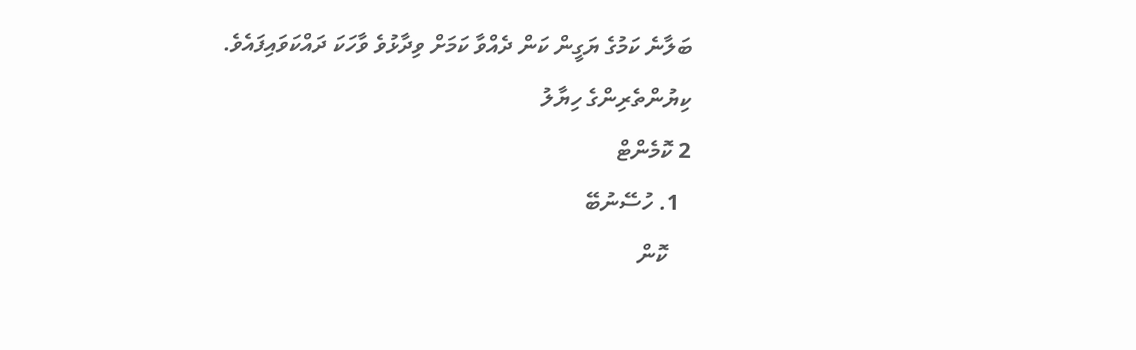ބަލާނެ ކަމުގެ ޔަގީން ކަން ދެއްވާ ކަމަށް ވިދާޅުވެ ވާހަކަ ދައްކަވައިފައެވެ.
ކިޔުންތެރިންގެ ހިޔާލު
2 ކޮމެންޓް
  1. ހުސޭނުބޭ
    ކޮން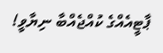ޕާޓީއެއްގެ ކުއްޖެއްބާ ނިޔާވީ!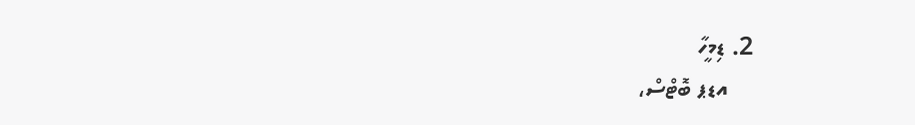2. ޑިމީހާ
    އޑޕ ބޮޓްސް،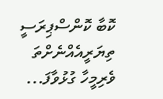ކޮބާ ކޮންސްޕިރަސީ ތިޔަރީއެއްނެށްތަ ވެރިމީހާ ގުޅުވާފަ...